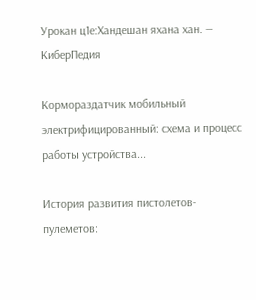Урокан ц1е:Хандешан яхана хан. — КиберПедия

Кормораздатчик мобильный электрифицированный: схема и процесс работы устройства...

История развития пистолетов-пулеметов: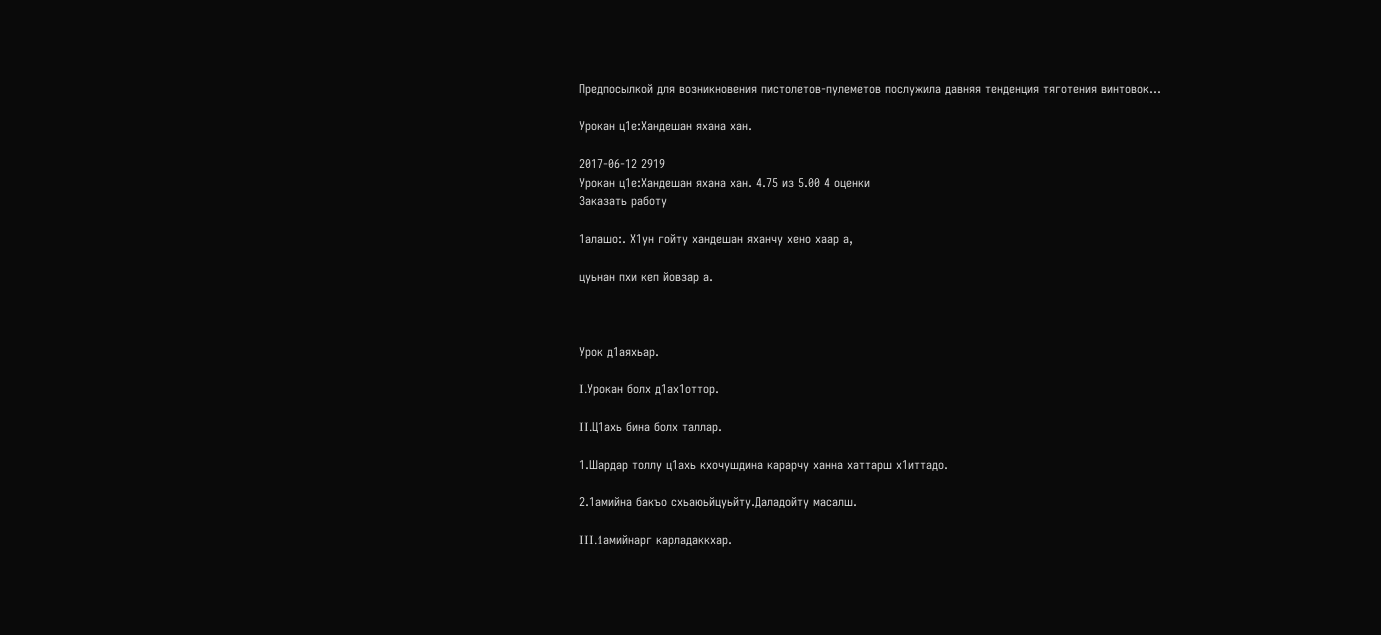Предпосылкой для возникновения пистолетов-пулеметов послужила давняя тенденция тяготения винтовок...

Урокан ц1е:Хандешан яхана хан.

2017-06-12 2919
Урокан ц1е:Хандешан яхана хан. 4.75 из 5.00 4 оценки
Заказать работу

1алашо:. Х1ун гойту хандешан яханчу хено хаар а,

цуьнан пхи кеп йовзар а.



Урок д1аяхьар.

Ι.Урокан болх д1ах1оттор.

ΙΙ.Ц1ахь бина болх таллар.

1.Шардар толлу ц1ахь кхочушдина карарчу ханна хаттарш х1иттадо.

2.1амийна бакъо схьаюьйцуьйту.Даладойту масалш.

ΙΙΙ.1амийнарг карладаккхар.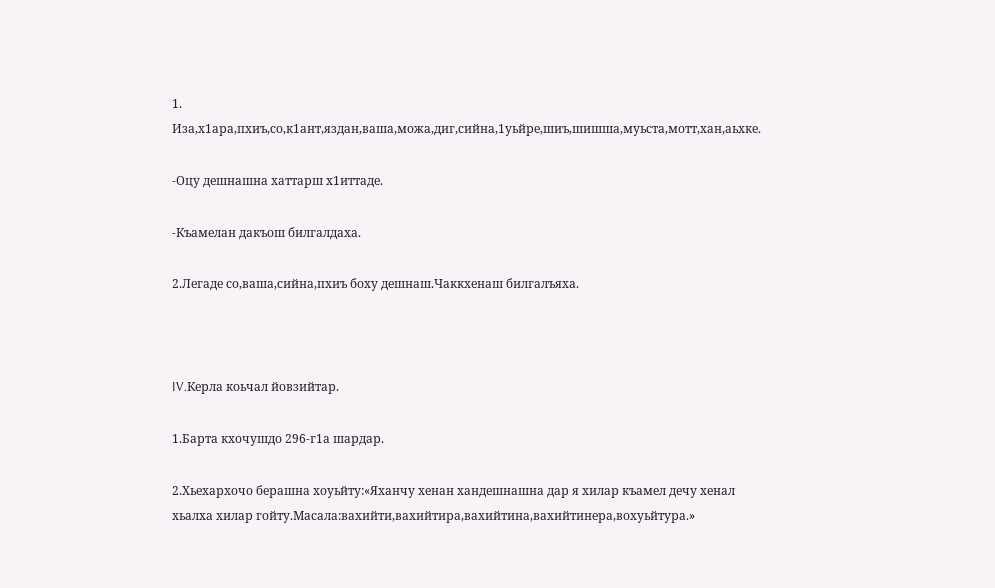1. Иза,х1ара,пхиъ,со,к1ант,яздан,ваша,можа,диг,сийна,1уьйре,шиъ,шишша,муьста,мотт,хан,аьхке.

-Оцу дешнашна хаттарш х1иттаде.

-Къамелан дакъош билгалдаха.

2.Легаде со,ваша,сийна,пхиъ боху дешнаш.Чаккхенаш билгалъяха.



ΙV.Керла коьчал йовзийтар.

1.Барта кхочушдо 296-г1а шардар.

2.Хьехархочо берашна хоуьйту:«Яханчу хенан хандешнашна дар я хилар къамел дечу хенал хьалха хилар гойту.Масала:вахийти,вахийтира,вахийтина,вахийтинера,вохуьйтура.»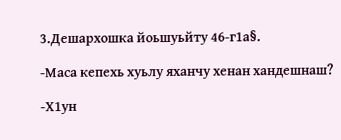3.Дешархошка йоьшуьйту 46-г1а§.

-Маса кепехь хуьлу яханчу хенан хандешнаш?

-Х1ун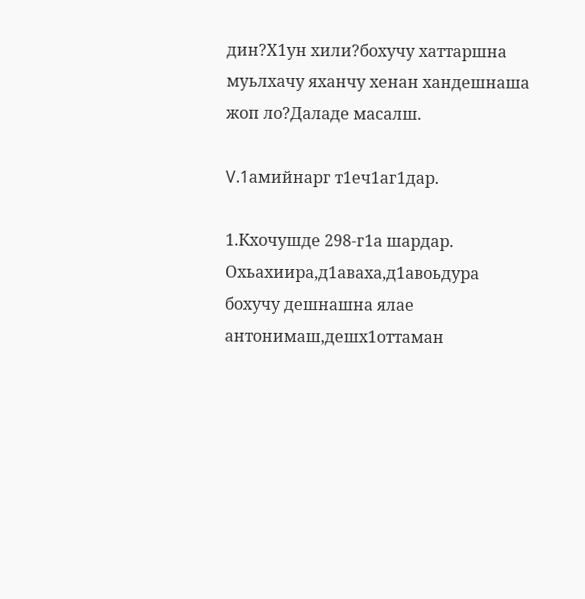дин?Х1ун хили?бохучу хаттаршна муьлхачу яханчу хенан хандешнаша жоп ло?Даладе масалш.

V.1амийнарг т1еч1аг1дар.

1.Кхочушде 298-г1а шардар. Охьахиира,д1аваха,д1авоьдура бохучу дешнашна ялае антонимаш,дешх1оттаман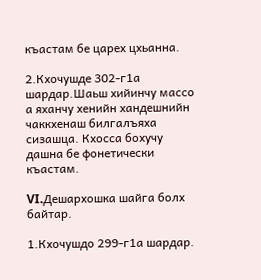къастам бе царех цхьанна.

2.Кхочушде 302-г1а шардар.Шаьш хийинчу массо а яханчу хенийн хандешнийн чаккхенаш билгалъяха сизашца. Кхосса бохучу дашна бе фонетически къастам.

VΙ.Дешархошка шайга болх байтар.

1.Кхочушдо 299-г1а шардар.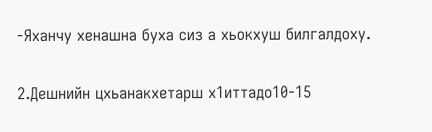-Яханчу хенашна буха сиз а хьокхуш билгалдоху.

2.Дешнийн цхьанакхетарш х1иттадо10-15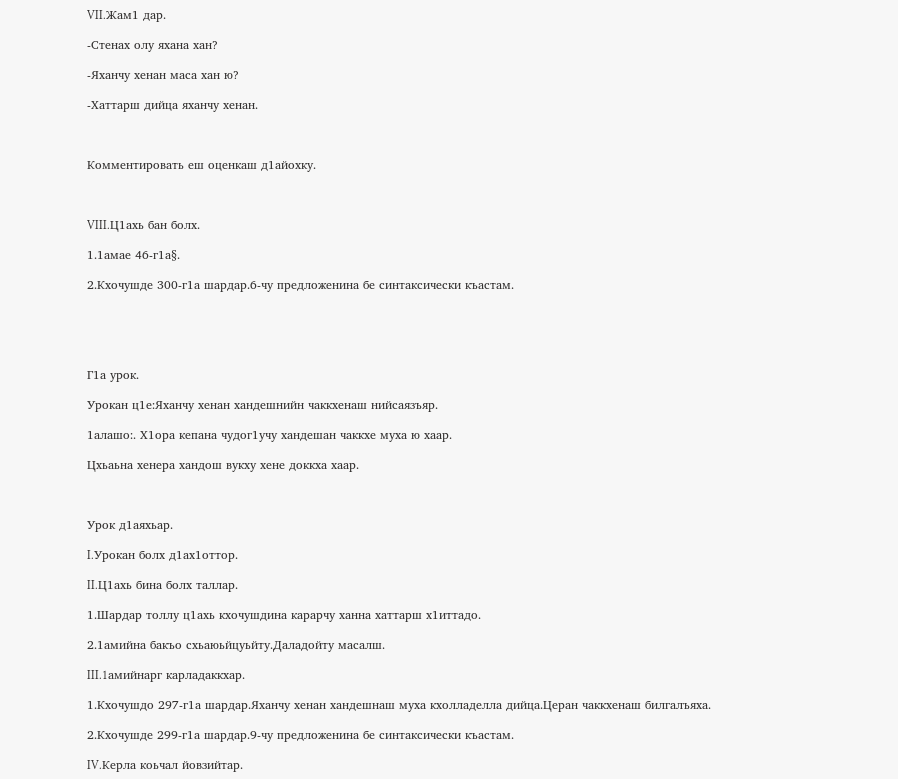VΙΙ.Жам1 дар.

-Стенах олу яхана хан?

-Яханчу хенан маса хан ю?

-Хаттарш дийца яханчу хенан.



Комментировать еш оценкаш д1айохку.



VΙΙΙ.Ц1ахь бан болх.

1.1амае 46-г1а§.

2.Кхочушде 300-г1а шардар.6-чу предложенина бе синтаксически къастам.





Г1а урок.

Урокан ц1е:Яханчу хенан хандешнийн чаккхенаш нийсаязъяр.

1алашо:. Х1ора кепана чудог1учу хандешан чаккхе муха ю хаар.

Цхьаьна хенера хандош вукху хене доккха хаар.



Урок д1аяхьар.

Ι.Урокан болх д1ах1оттор.

ΙΙ.Ц1ахь бина болх таллар.

1.Шардар толлу ц1ахь кхочушдина карарчу ханна хаттарш х1иттадо.

2.1амийна бакъо схьаюьйцуьйту.Даладойту масалш.

ΙΙΙ.1амийнарг карладаккхар.

1.Кхочушдо 297-г1а шардар.Яханчу хенан хандешнаш муха кхолладелла дийца.Церан чаккхенаш билгалъяха.

2.Кхочушде 299-г1а шардар.9-чу предложенина бе синтаксически къастам.

ΙV.Керла коьчал йовзийтар.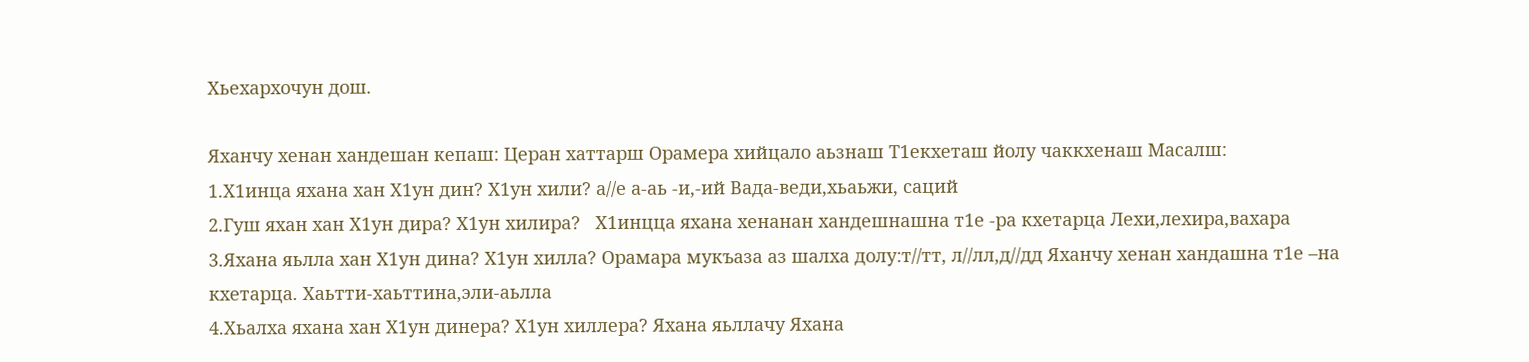Хьехархочун дош.

Яханчу хенан хандешан кепаш: Церан хаттарш Орамера хийцало аьзнаш Т1екхеташ йолу чаккхенаш Масалш:
1.Х1инца яхана хан Х1ун дин? Х1ун хили? а//е а-аь -и,-ий Вада-веди,хьаьжи, саций
2.Гуш яхан хан Х1ун дира? Х1ун хилира?   Х1инцца яхана хенанан хандешнашна т1е -ра кхетарца Лехи,лехира,вахара
3.Яхана яьлла хан Х1ун дина? Х1ун хилла? Орамара мукъаза аз шалха долу:т//тт, л//лл,д//дд Яханчу хенан хандашна т1е –на кхетарца. Хаьтти-хаьттина,эли-аьлла
4.Хьалха яхана хан Х1ун динера? Х1ун хиллера? Яхана яьллачу Яхана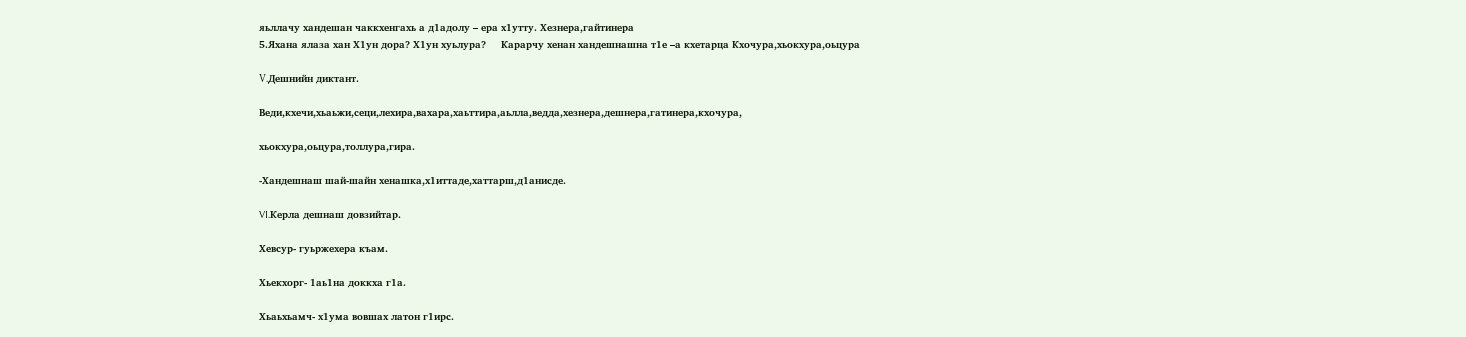яьллачу хандешан чаккхенгахь а д1адолу – ера х1утту. Хезнера,гайтинера
5.Яхана ялаза хан Х1ун дора? Х1ун хуьлура?     Карарчу хенан хандешнашна т1е –а кхетарца Кхочура,хьокхура,оьцура

V.Дешнийн диктант.

Веди,кхечи,хьаьжи,сеци,лехира,вахара,хаьттира,аьлла,ведда,хезнера,дешнера,гатинера,кхочура,

хьокхура,оьцура,толлура,гира.

-Хандешнаш шай-шайн хенашка,х1иттаде,хаттарш,д1анисде.

VΙ.Керла дешнаш довзийтар.

Хевсур- гуьржехера къам.

Хьекхорг- 1аь1на доккха г1а.

Хьаьхьамч- х1ума вовшах латон г1ирс.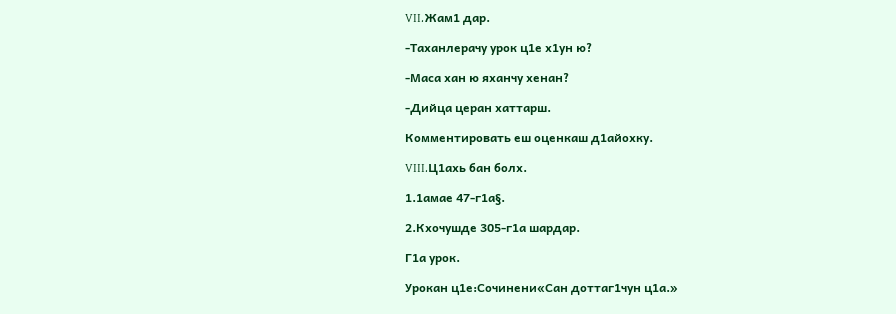VΙΙ.Жам1 дар.

-Таханлерачу урок ц1е х1ун ю?

-Маса хан ю яханчу хенан?

-Дийца церан хаттарш.

Комментировать еш оценкаш д1айохку.

VΙΙΙ.Ц1ахь бан болх.

1.1амае 47-г1а§.

2.Кхочушде 305-г1а шардар.

Г1а урок.

Урокан ц1е:Сочинени«Сан доттаг1чун ц1а.»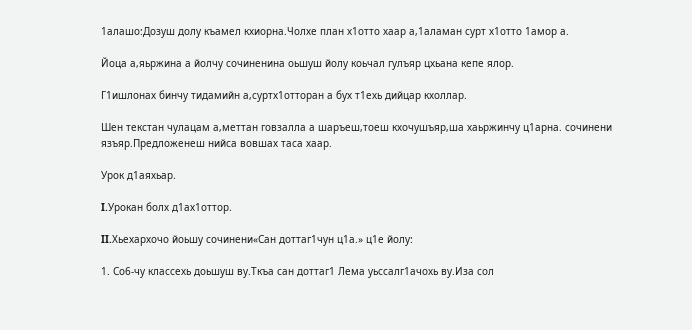1алашо:Дозуш долу къамел кхиорна.Чолхе план х1отто хаар а,1аламан сурт х1отто 1амор а.

Йоца а,яьржина а йолчу сочиненина оьшуш йолу коьчал гулъяр цхьана кепе ялор.

Г1ишлонах бинчу тидамийн а,суртх1отторан а бух т1ехь дийцар кхоллар.

Шен текстан чулацам а,меттан говзалла а шаръеш,тоеш кхочушъяр,ша хаьржинчу ц1арна. сочинени язъяр.Предложенеш нийса вовшах таса хаар.

Урок д1аяхьар.

Ι.Урокан болх д1ах1оттор.

ΙΙ.Хьехархочо йоьшу сочинени«Сан доттаг1чун ц1а.» ц1е йолу:

1. Со6-чу классехь доьшуш ву.Ткъа сан доттаг1 Лема уьссалг1ачохь ву.Иза сол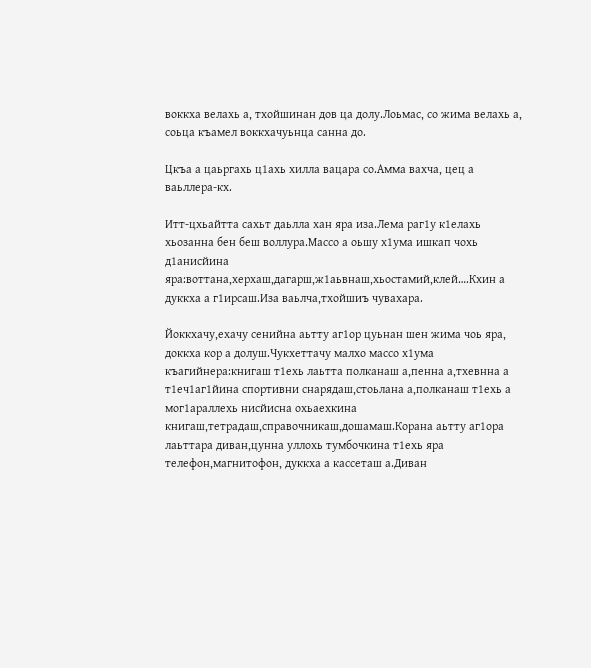воккха велахь а, тхойшинан дов ца долу.Лоьмас, со жима велахь а, соьца къамел воккхачуьнца санна до.

Цкъа а цаьргахь ц1ахь хилла вацара со.Амма вахча, цец а ваьллера-кх.

Итт-цхьайтта сахьт даьлла хан яра иза.Лема раг1у к1елахь хьозанна бен беш воллура.Массо а оьшу х1ума ишкап чохь д1анисйина яра:воттана,херхаш,дагарш,ж1аьвнаш,хьостамий,клей….Кхин а дуккха а г1ирсаш.Иза ваьлча,тхойшиъ чувахара.

Йоккхачу,ехачу сенийна аьтту аг1ор цуьнан шен жима чоь яра, доккха кор а долуш.Чукхеттачу малхо массо х1ума къагийнера:книгаш т1ехь лаьтта полканаш а,пенна а,тхевнна а т1еч1аг1йина спортивни снарядаш,стоьлана а,полканаш т1ехь а мог1араллехь нисйисна охьаехкина книгаш,тетрадаш,справочникаш,дошамаш.Корана аьтту аг1ора лаьттара диван,цунна уллохь тумбочкина т1ехь яра телефон,магнитофон, дуккха а кассеташ а.Диван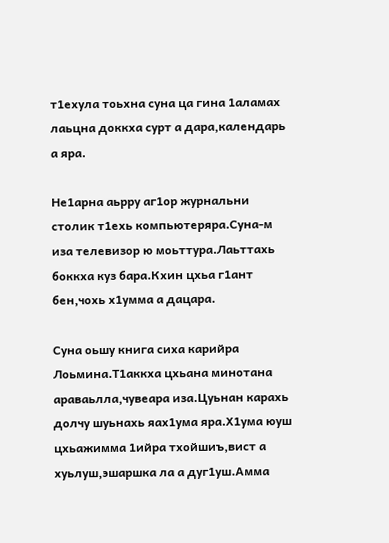т1ехула тоьхна суна ца гина 1аламах лаьцна доккха сурт а дара,календарь а яра.

Не1арна аьрру аг1ор журнальни столик т1ехь компьютеряра.Суна-м иза телевизор ю моьттура.Лаьттахь боккха куз бара.Кхин цхьа г1ант бен,чохь х1умма а дацара.

Суна оьшу книга сиха карийра Лоьмина.Т1аккха цхьана минотана араваьлла,чувеара иза.Цуьнан карахь долчу шуьнахь яах1ума яра.Х1ума юуш цхьажимма 1ийра тхойшиъ,вист а хуьлуш,эшаршка ла а дуг1уш.Амма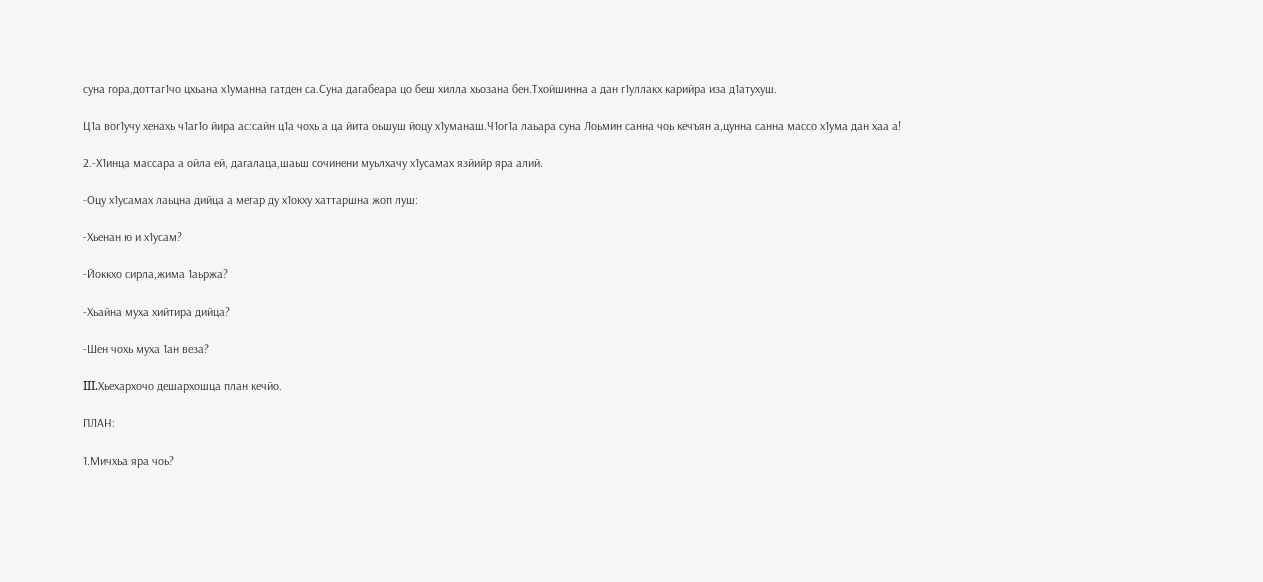суна гора,доттаг1чо цхьана х1уманна гатден са.Суна дагабеара цо беш хилла хьозана бен.Тхойшинна а дан г1уллакх карийра иза д1атухуш.

Ц1а вог1учу хенахь ч1аг1о йира ас:сайн ц1а чохь а ца йита оьшуш йоцу х1уманаш.Ч1ог1а лаьара суна Лоьмин санна чоь кечъян а,цунна санна массо х1ума дан хаа а!

2.-Х1инца массара а ойла ей, дагалаца,шаьш сочинени муьлхачу х1усамах язйийр яра алий.

-Оцу х1усамах лаьцна дийца а мегар ду х1окху хаттаршна жоп луш:

-Хьенан ю и х1усам?

-Йоккхо сирла,жима 1аьржа?

-Хьайна муха хийтира дийца?

-Шен чохь муха 1ан веза?

ΙΙΙ.Хьехархочо дешархошца план кечйо.

ПЛАН:

1.Мичхьа яра чоь?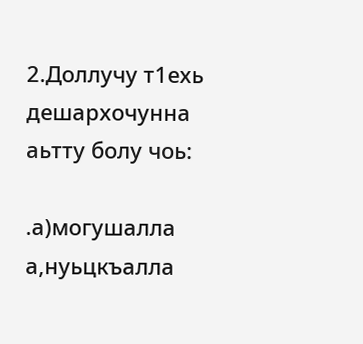2.Доллучу т1ехь дешархочунна аьтту болу чоь:

.а)могушалла а,нуьцкъалла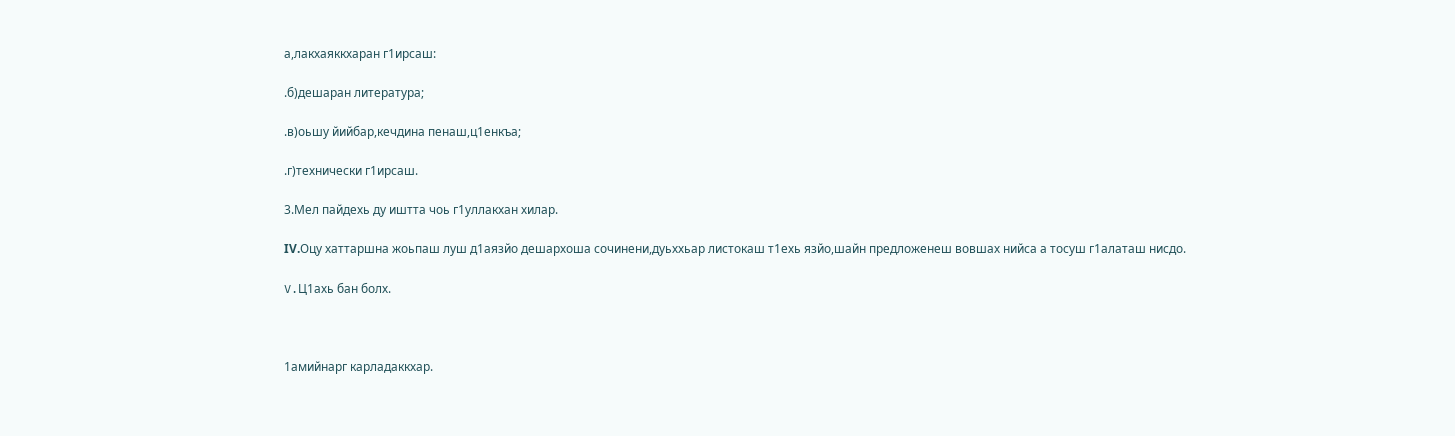а,лакхаяккхаран г1ирсаш:

.б)дешаран литература;

.в)оьшу йийбар,кечдина пенаш,ц1енкъа;

.г)технически г1ирсаш.

3.Мел пайдехь ду иштта чоь г1уллакхан хилар.

ΙV.Оцу хаттаршна жоьпаш луш д1аязйо дешархоша сочинени,дуьххьар листокаш т1ехь язйо,шайн предложенеш вовшах нийса а тосуш г1алаташ нисдо.

V.Ц1ахь бан болх.



1амийнарг карладаккхар.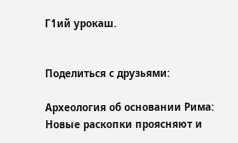Г1ий урокаш.


Поделиться с друзьями:

Археология об основании Рима: Новые раскопки проясняют и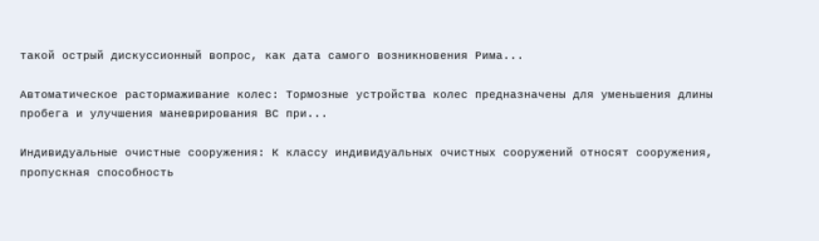такой острый дискуссионный вопрос, как дата самого возникновения Рима...

Автоматическое растормаживание колес: Тормозные устройства колес предназначены для уменьшения длины пробега и улучшения маневрирования ВС при...

Индивидуальные очистные сооружения: К классу индивидуальных очистных сооружений относят сооружения, пропускная способность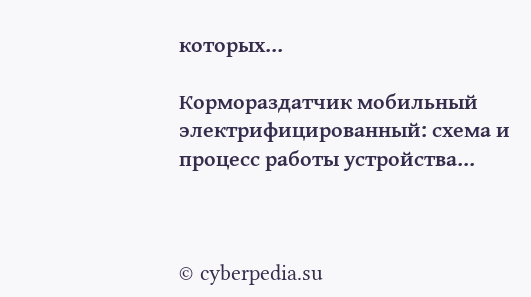которых...

Кормораздатчик мобильный электрифицированный: схема и процесс работы устройства...



© cyberpedia.su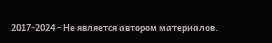2017-2024 - Не является автором материалов.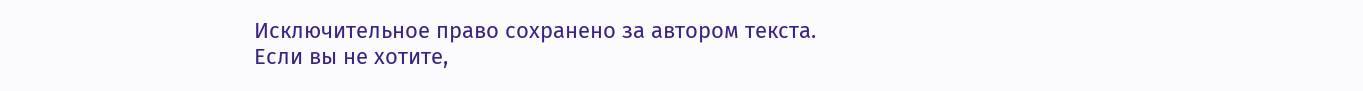Исключительное право сохранено за автором текста.
Если вы не хотите,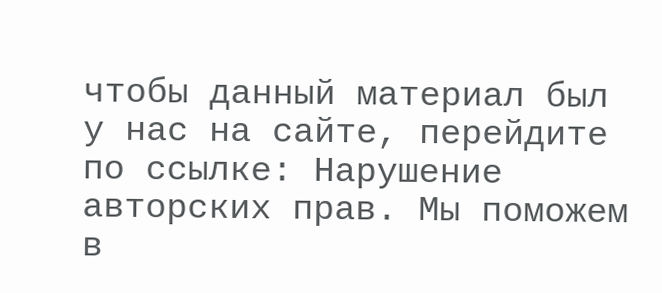чтобы данный материал был у нас на сайте, перейдите по ссылке: Нарушение авторских прав. Мы поможем в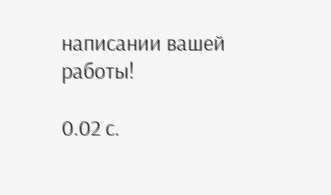написании вашей работы!

0.02 с.